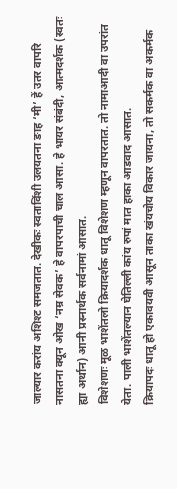जाल्यार करांय अशिश्ट समजतात. देखीकः स्वताविंशी उलयतना ङाह ‘मी’ हें उतर वापरि नासतना क्यून ओख ‘नम्र सेवक’ हे वापरपाची चाल आसा. हे भायर संबंदी, आत्मदर्शक (स्वतः ह्या अर्थान) आनी प्रस्नार्थक सर्वनामां आसात.
विशेशणः मूळ भाशेंतलो क्रियादर्शक धातू विशेशण म्हणून वापरतात. तो नामाआदी वा उपरांत येता. पाली भाशेंतल्यान घेतिल्ली कांय रुपां मात हाका आडवाद आसात.
क्रियापदः धातू हो एकावयवी आसून ताका खंयचोय विकार जायना, तो सकर्मक वा अकर्मक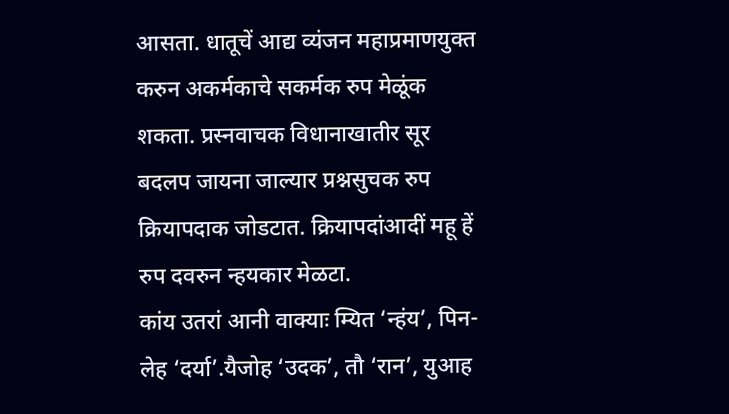आसता. धातूचें आद्य व्यंजन महाप्रमाणयुक्त करुन अकर्मकाचे सकर्मक रुप मेळूंक शकता. प्रस्नवाचक विधानाखातीर सूर बदलप जायना जाल्यार प्रश्नसुचक रुप क्रियापदाक जोडटात. क्रियापदांआदीं महू हें रुप दवरुन न्हयकार मेळटा.
कांय उतरां आनी वाक्याः म्यित ‘न्हंय’, पिन-लेह ‘दर्या’.यैजोह ‘उदक’, तौ ‘रान’, युआह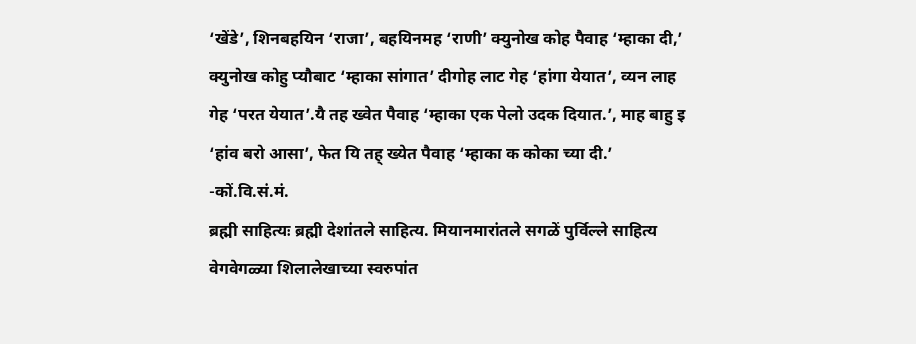‘खेंडे’, शिनबहयिन ‘राजा’, बहयिनमह ‘राणी’ क्युनोख कोह पैवाह ‘म्हाका दी,’ क्युनोख कोहु प्यौबाट ‘म्हाका सांगात’ दीगोह लाट गेह ‘हांगा येयात’, व्यन लाह गेह ‘परत येयात’.यै तह ख्वेत पैवाह ‘म्हाका एक पेलो उदक दियात.’, माह बाहु इ ‘हांव बरो आसा’, फेत यि तह् ख्येत पैवाह ‘म्हाका क कोका च्या दी.’
-कों.वि.सं.मं.
ब्रह्मी साहित्यः ब्रह्मी देशांतले साहित्य. मियानमारांतले सगळें पुर्विल्ले साहित्य वेगवेगळ्या शिलालेखाच्या स्वरुपांत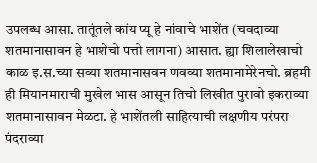उपलब्ध आसा. तातूंतले कांय प्यू हे नांवाचे भाशेंत (चवदाव्या शतमानासावन हे भाशेचो पत्तो लागना) आसात. ह्या शिलालेखाचो काळ इ.स.च्या सव्या शतमानासवन णवव्या शतमानामेरेनचो. ब्रहमी ही मियानमाराची मुखेल भास आसून तिचो लिखीत पुरावो इकराव्या शतमानासावन मेळटा. हे भाशेंतली साहित्याची लक्षणीय परंपरा पंदराव्या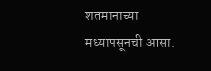शतमानाच्या मध्यापसूनची आसा.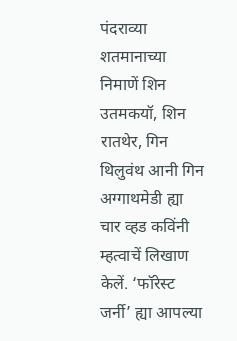पंदराव्या शतमानाच्या निमाणें शिन उतमकयॉ, शिन रातथेर, गिन थिलुवंथ आनी गिन अग्गाथमेडी ह्या चार व्हड कविंनी म्हत्वाचें लिखाण केलें. ‘फॉरेस्ट जर्नी’ ह्या आपल्या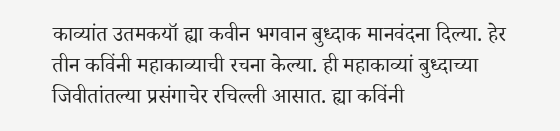काव्यांत उतमकयॉ ह्या कवीन भगवान बुध्दाक मानवंदना दिल्या. हेर तीन कविंनी महाकाव्याची रचना केल्या. ही महाकाव्यां बुध्दाच्या जिवीतांतल्या प्रसंगाचेर रचिल्ली आसात. ह्या कविंनी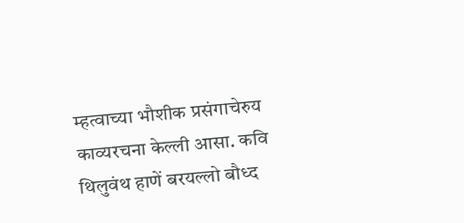म्हत्वाच्या भौशीक प्रसंगाचेरुय काव्यरचना केल्ली आसा. कवि थिलुवंथ हाणें बरयल्लो बौध्द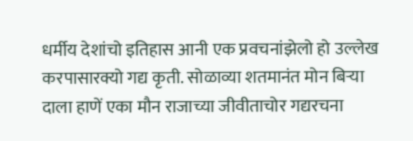धर्मीय देशांचो इतिहास आनी एक प्रवचनांझेलो हो उल्लेख करपासारक्यो गद्य कृती. सोळाव्या शतमानंत मोन बिऱ्या दाला हाणें एका मौन राजाच्या जीवीताचोर गद्यरचना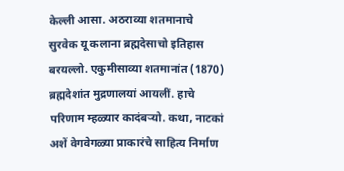केल्ली आसा. अठराव्या शतमानाचे सुरवेक यू कलाना ब्रह्मदेसाचो इतिहास बरयल्लो. एकुमीसाव्या शतमानांत (1870) ब्रह्मदेशांत मुद्रणालयां आयलीं. हाचे परिणाम म्हळ्यार कादंबऱ्यो. कथा, नाटकां अशें वेगवेगळ्या प्राकारंचे साहित्य निर्माण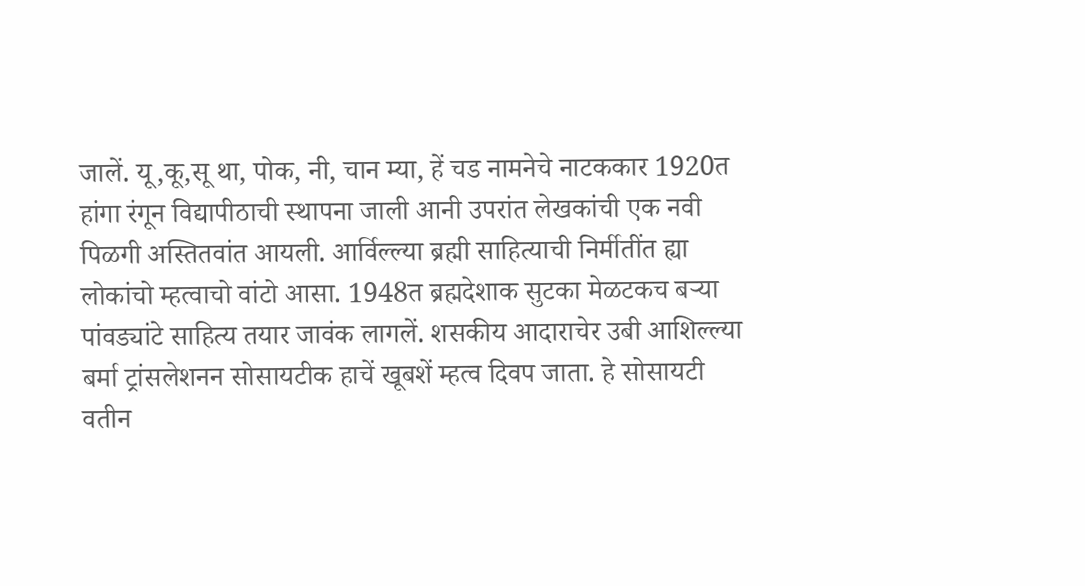जालें. यू,कू,सू था, पोक, नी, चान म्या, हें चड नामनेचे नाटककार 1920त हांगा रंगून विद्यापीठाची स्थापना जाली आनी उपरांत लेखकांची एक नवी पिळगी अस्तितवांत आयली. आर्विल्ल्या ब्रह्मी साहित्याची निर्मीतींत ह्या लोकांचो म्हत्वाचो वांटो आसा. 1948त ब्रह्मदेशाक सुटका मेळटकच बऱ्या पांवड्यांटे साहित्य तयार जावंक लागलें. शसकीय आदाराचेर उबी आशिल्ल्या बर्मा ट्रांसलेशनन सोसायटीक हाचें खूबशें म्हत्व दिवप जाता. हे सोसायटी वतीन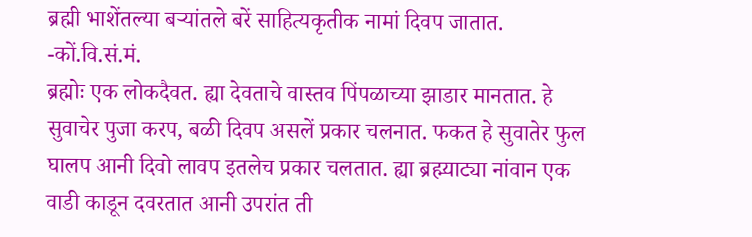ब्रह्मी भाशेंतल्या बऱ्यांतले बरें साहित्यकृतीक नामां दिवप जातात.
-कों.वि.सं.मं.
ब्रह्मोः एक लोकदैवत. ह्या देवताचे वास्तव पिंपळाच्या झाडार मानतात. हे सुवाचेर पुजा करप, बळी दिवप असलें प्रकार चलनात. फकत हे सुवातेर फुल घालप आनी दिवो लावप इतलेच प्रकार चलतात. ह्या ब्रह्म्याट्या नांवान एक वाडी काडून दवरतात आनी उपरांत ती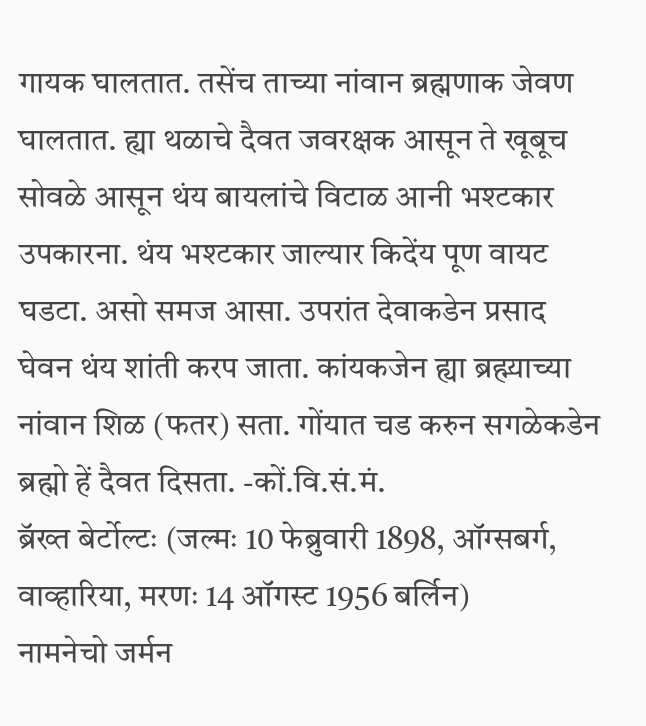गायक घालतात. तसेंच ताच्या नांवान ब्रह्मणाक जेवण घालतात. ह्या थळाचे दैवत जवरक्षक आसून ते खूबूच सोवळे आसून थंय बायलांचे विटाळ आनी भश्टकार उपकारना. थंय भश्टकार जाल्यार किदेंय पूण वायट घडटा. असो समज आसा. उपरांत देवाकडेन प्रसाद घेवन थंय शांती करप जाता. कांयकजेन ह्या ब्रह्म्याच्या नांवान शिळ (फतर) सता. गोंयात चड करुन सगळेकडेन ब्रह्मो हें दैवत दिसता. -कों.वि.सं.मं.
ब्रॅख्त बेर्टोल्टः (जल्मः 10 फेब्रुवारी 1898, ऑग्सबर्ग, वाव्हारिया, मरणः 14 ऑगस्ट 1956 बर्लिन)
नामनेचो जर्मन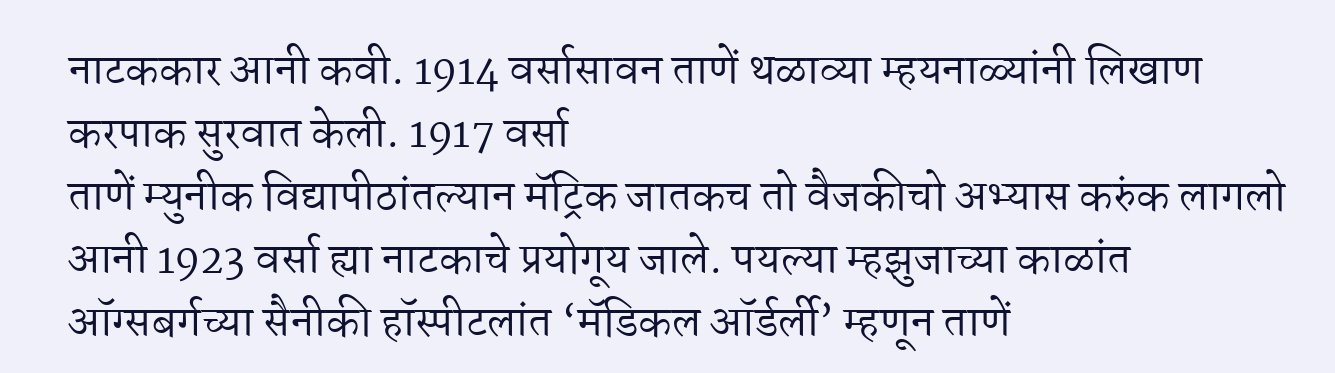नाटककार आनी कवी. 1914 वर्सासावन ताणें थळाव्या म्हयनाळ्यांनी लिखाण करपाक सुरवात केली. 1917 वर्सा
ताणें म्युनीक विद्यापीठांतल्यान मॅट्रिक जातकच तो वैजकीचो अभ्यास करुंक लागलो आनी 1923 वर्सा ह्या नाटकाचे प्रयोगूय जाले. पयल्या म्हझुजाच्या काळांत ऑग्सबर्गच्या सैनीकी हॉस्पीटलांत ‘मॅडिकल ऑर्डर्ली’ म्हणून ताणें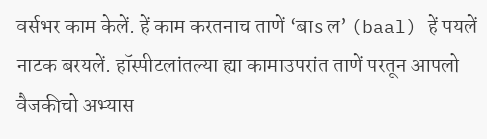वर्सभर काम केलें. हें काम करतनाच ताणें ‘बाs ल’ (baal) हें पयलें नाटक बरयलें. हॉस्पीटलांतल्या ह्या कामाउपरांत ताणें परतून आपलो वैजकीचो अभ्यास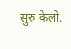सुरु केलो.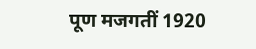पूण मजगतीं 1920